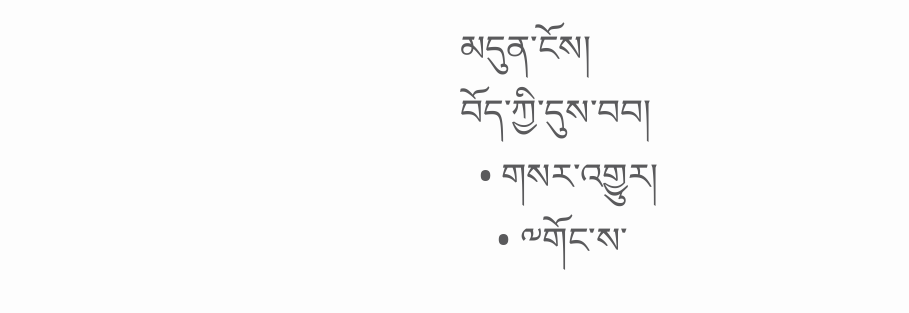མདུན་ངོས།
བོད་ཀྱི་དུས་བབ།
  • གསར་འགྱུར།
    • ༸གོང་ས་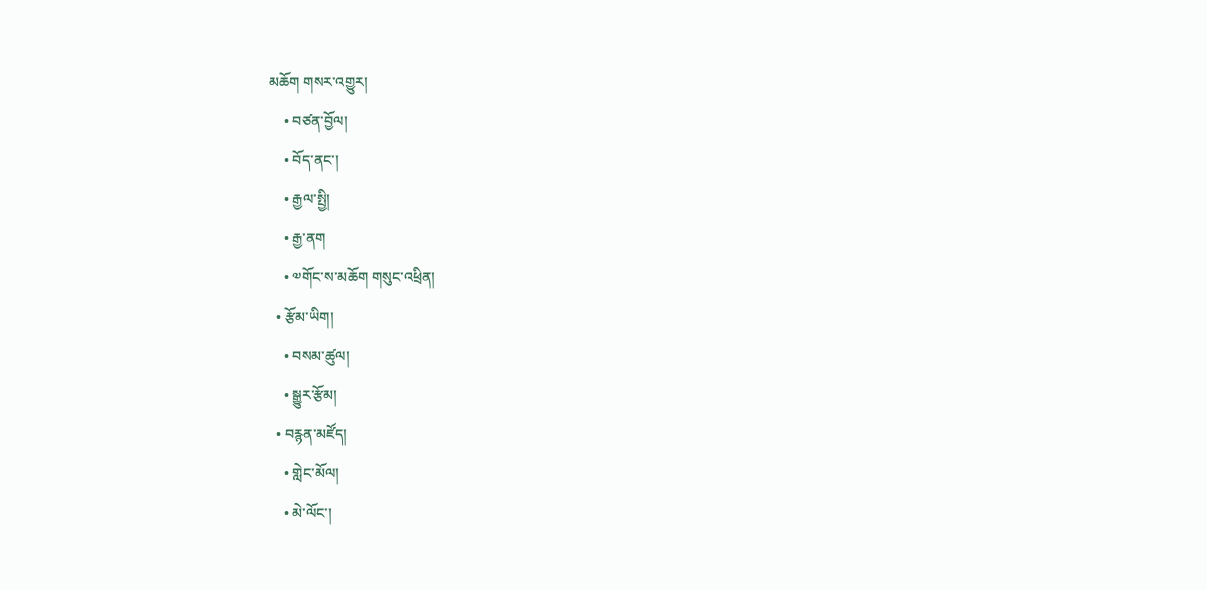མཆོག གསར་འགྱུར།
    • བཙན་བྱོལ།
    • བོད་ནང་།
    • རྒྱལ་སྤྱི།
    • རྒྱ་ནག
    • ༧གོང་ས་མཆོག གསུང་འཕྲིན།
  • རྩོམ་ཡིག།
    • བསམ་ཚུལ།
    • སྒྱུར་རྩོམ།
  • བརྙན་མཛོད།
    • གླེང་མོལ།
    • མེ་ལོང་།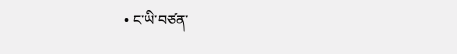• ང་ཡི་བཙན་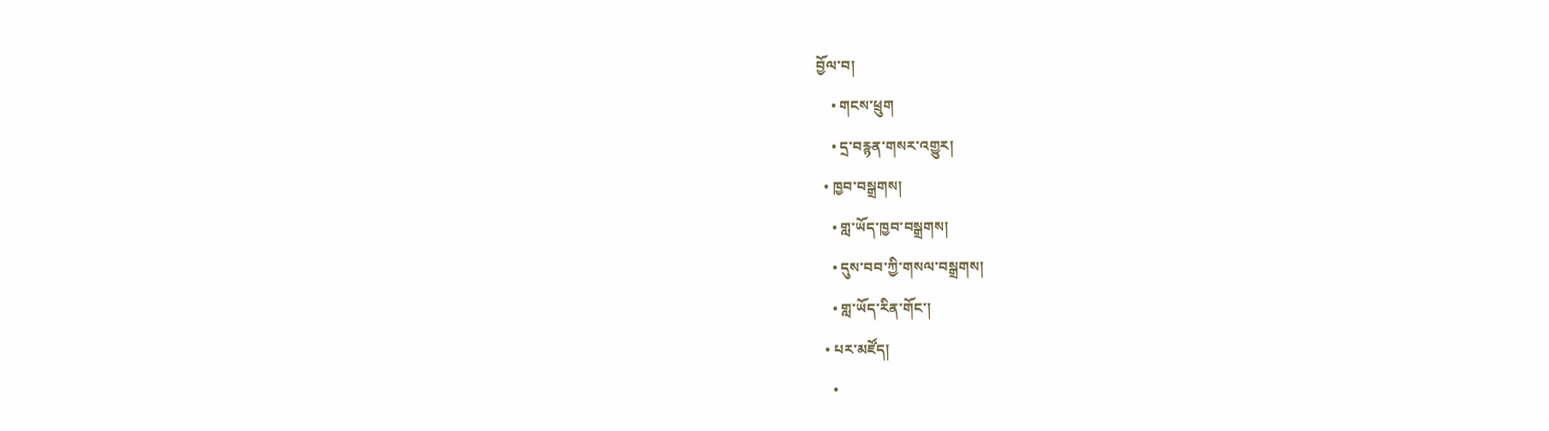བྱོལ་བ།
    • གངས་ཕྲུག
    • དྲ་བརྙན་གསར་འགྱུར།
  • ཁྱབ་བསྒྲགས།
    • གླ་ཡོད་ཁྱབ་བསྒྲགས།
    • དུས་བབ་ཀྱི་གསལ་བསྒྲགས།
    • གླ་ཡོད་རིན་གོང་།
  • པར་མཛོད།
    •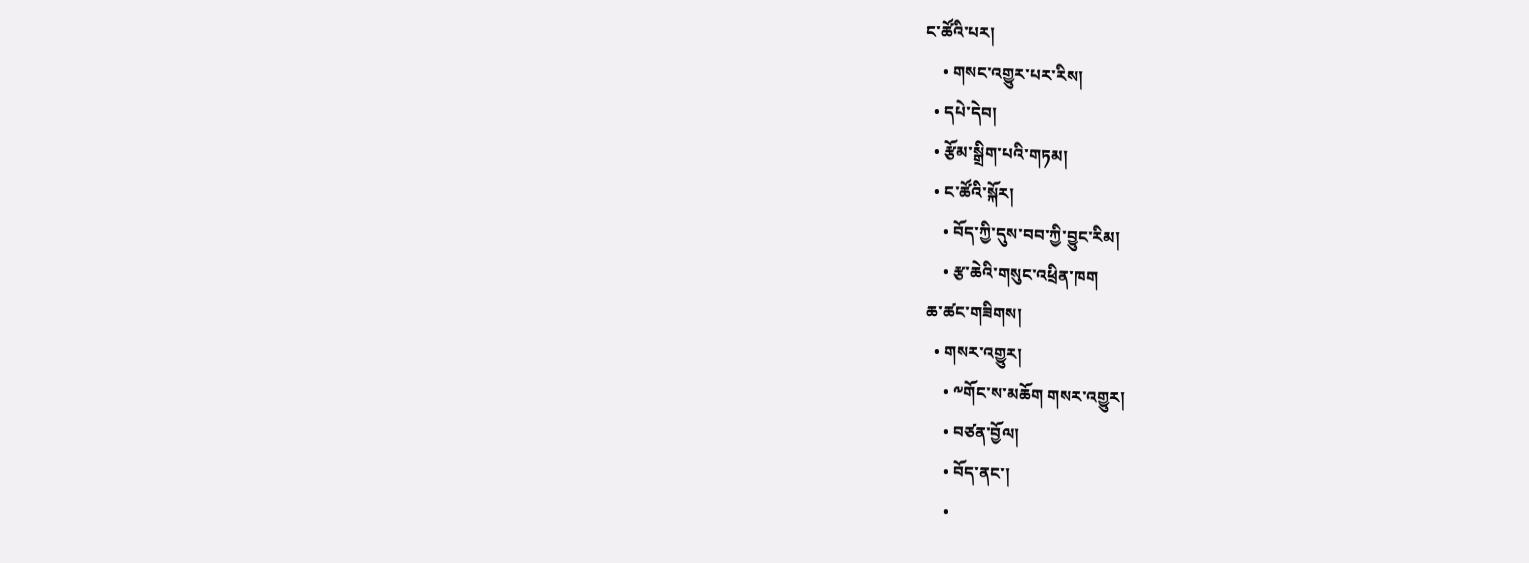ང་ཚོའི་པར།
    • གསང་འགྱུར་པར་རིས།
  • དཔེ་དེབ།
  • རྩོམ་སྒྲིག་པའི་གཏམ།
  • ང་ཚོའི་སྐོར།
    • བོད་ཀྱི་དུས་བབ་ཀྱི་བྱུང་རིམ།
    • རྩ་ཆེའི་གསུང་འཕྲིན་ཁག
ཆ་ཚང་གཟིགས།
  • གསར་འགྱུར།
    • ༸གོང་ས་མཆོག གསར་འགྱུར།
    • བཙན་བྱོལ།
    • བོད་ནང་།
    •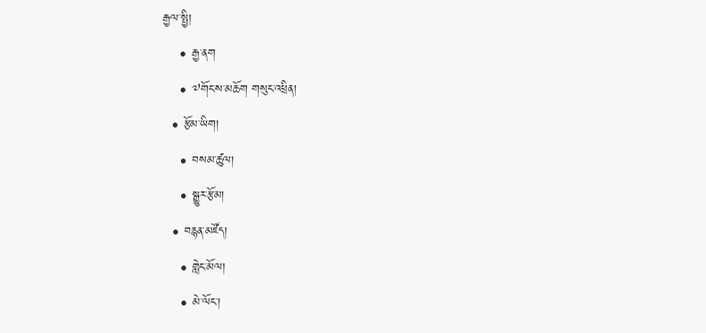རྒྱལ་སྤྱི།
    • རྒྱ་ནག
    • ༧གོང་ས་མཆོག གསུང་འཕྲིན།
  • རྩོམ་ཡིག།
    • བསམ་ཚུལ།
    • སྒྱུར་རྩོམ།
  • བརྙན་མཛོད།
    • གླེང་མོལ།
    • མེ་ལོང་།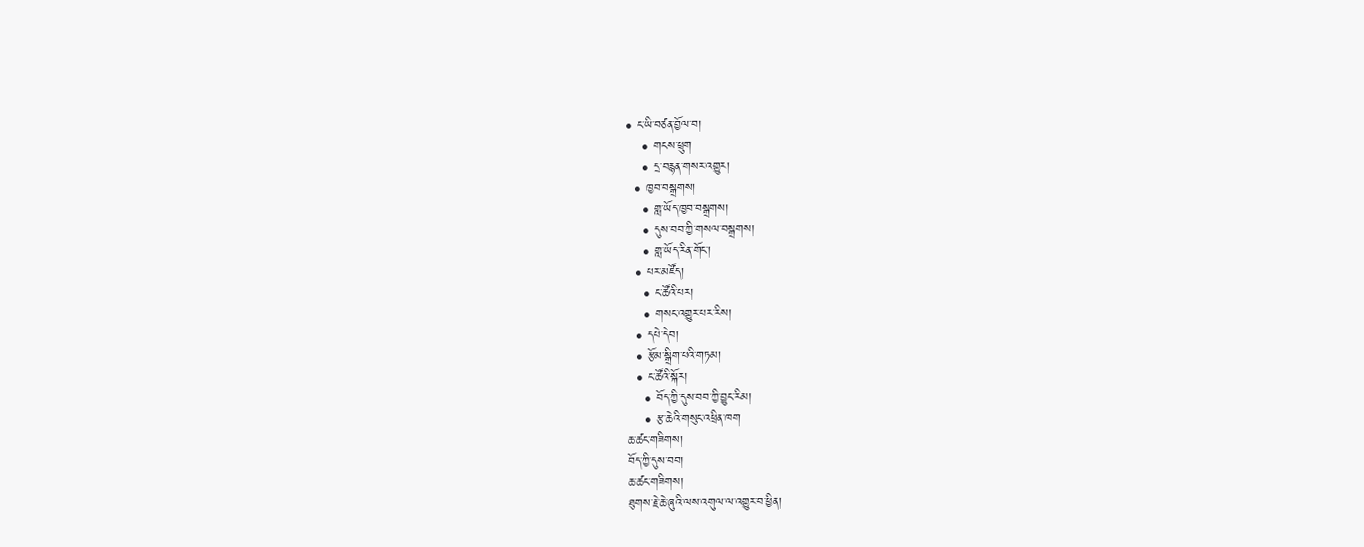• ང་ཡི་བཙན་བྱོལ་བ།
    • གངས་ཕྲུག
    • དྲ་བརྙན་གསར་འགྱུར།
  • ཁྱབ་བསྒྲགས།
    • གླ་ཡོད་ཁྱབ་བསྒྲགས།
    • དུས་བབ་ཀྱི་གསལ་བསྒྲགས།
    • གླ་ཡོད་རིན་གོང་།
  • པར་མཛོད།
    • ང་ཚོའི་པར།
    • གསང་འགྱུར་པར་རིས།
  • དཔེ་དེབ།
  • རྩོམ་སྒྲིག་པའི་གཏམ།
  • ང་ཚོའི་སྐོར།
    • བོད་ཀྱི་དུས་བབ་ཀྱི་བྱུང་རིམ།
    • རྩ་ཆེའི་གསུང་འཕྲིན་ཁག
ཆ་ཚང་གཟིགས།
བོད་ཀྱི་དུས་བབ།
ཆ་ཚང་གཟིགས།
ཐུགས་རྗེ་ཆེ་ཞུའི་ལས་འགུལ་ལ་འགྱུར་བ་ཕྱིན།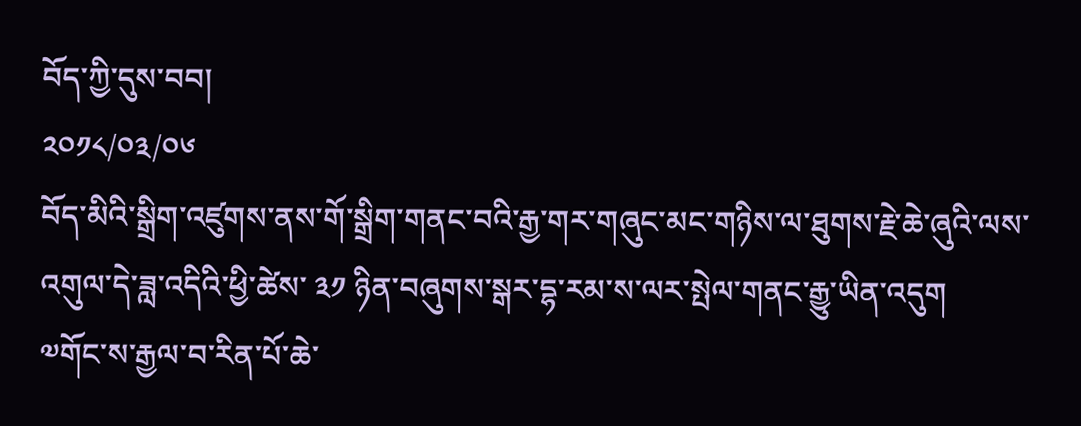བོད་ཀྱི་དུས་བབ།
༢༠༡༨/༠༣/༠༦
བོད་མིའི་སྒྲིག་འཛུགས་ནས་གོ་སྒྲིག་གནང་བའི་རྒྱ་གར་གཞུང་མང་གཉིས་ལ་ཐུགས་རྗེ་ཆེ་ཞུའི་ལས་འགུལ་དེ་ཟླ་འདིའི་ཕྱི་ཚེས་ ༣༡ ཉིན་བཞུགས་སྒར་དྷ་རམ་ས་ལར་སྤེལ་གནང་རྒྱུ་ཡིན་འདུག
༧གོང་ས་རྒྱལ་བ་རིན་པོ་ཆེ་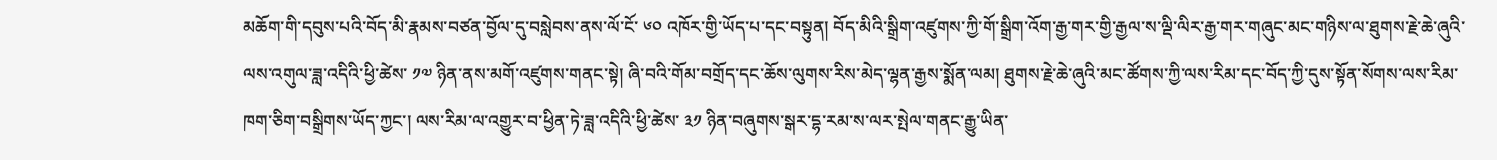མཆོག་གི་དབུས་པའི་བོད་མི་རྣམས་བཙན་བྱོལ་དུ་བསླེབས་ནས་ལོ་ངོ་ ༦༠ འཁོར་གྱི་ཡོད་པ་དང་བསྟུན། བོད་མིའི་སྒྲིག་འཛུགས་ཀྱི་གོ་སྒྲིག་འོག་རྒྱ་གར་གྱི་རྒྱལ་ས་ལྡི་ལིར་རྒྱ་གར་གཞུང་མང་གཉིས་ལ་ཐུགས་རྗེ་ཆེ་ཞུའི་ལས་འགུལ་ཟླ་འདིའི་ཕྱི་ཚེས་ ༡༧ ཉིན་ནས་མགོ་འཛུགས་གནང་སྟེ། ཞི་བའི་གོམ་བགྲོད་དང་ཆོས་ལུགས་རིས་མེད་ལྷན་རྒྱས་སྨོན་ལམ། ཐུགས་རྗེ་ཆེ་ཞུའི་མང་ཚོགས་ཀྱི་ལས་རིམ་དང་བོད་ཀྱི་དུས་སྟོན་སོགས་ལས་རིམ་ཁག་ཅིག་བསྒྲིགས་ཡོད་ཀྱང་། ལས་རིམ་ལ་འགྱུར་བ་ཕྱིན་ཏེ་ཟླ་འདིའི་ཕྱི་ཚེས་ ༣༡ ཉིན་བཞུགས་སྒར་དྷ་རམ་ས་ལར་སྤེལ་གནང་རྒྱུ་ཡིན་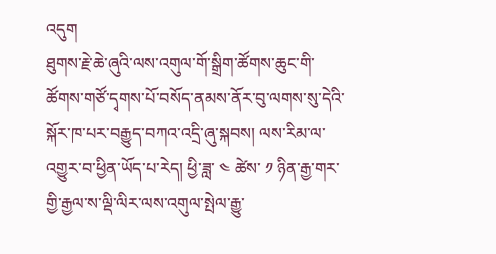འདུག
ཐུགས་རྗེ་ཆེ་ཞུའི་ལས་འགུལ་གོ་སྒྲིག་ཚོགས་ཆུང་གི་ཚོགས་གཙོ་དྭགས་པོ་བསོད་ནམས་ནོར་བུ་ལགས་སུ་དེའི་སྐོར་ཁ་པར་བརྒྱུད་བཀའ་འདྲི་ཞུ་སྐབས། ལས་རིམ་ལ་འགྱུར་བ་ཕྱིན་ཡོད་པ་རེད། ཕྱི་ཟླ་ ༤ ཚེས་ ༡ ཉིན་རྒྱ་གར་གྱི་རྒྱལ་ས་ལྡི་ལིར་ལས་འགུལ་སྤེལ་རྒྱུ་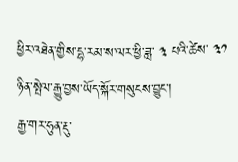ཕྱིར་འཐེན་གྱིས་དྷ་རམ་ས་ལར་ཕྱི་ཟླ་ ༣ པའི་ཚེས་ ༣༡ ཉིན་སྤེལ་རྒྱུ་བྱས་ཡོད་སྐོར་གསུངས་བྱུང་།
རྒྱ་གར་ཧུན་རྡུ་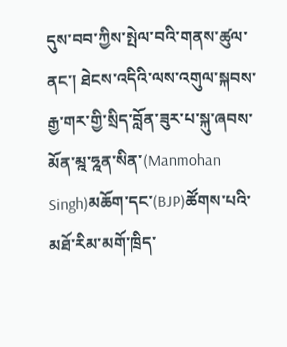དུས་བབ་ཀྱིས་སྤེལ་བའི་གནས་ཚུལ་ནང་། ཐེངས་འདིའི་ལས་འགུལ་སྐབས་རྒྱ་གར་གྱི་སྲིད་བློན་ཟུར་པ་སྐུ་ཞབས་མོན་མྰ་ཧྰན་སིན་(Manmohan Singh)མཆོག་དང་(BJP)ཚོགས་པའི་མཐོ་རིམ་མགོ་ཁྲིད་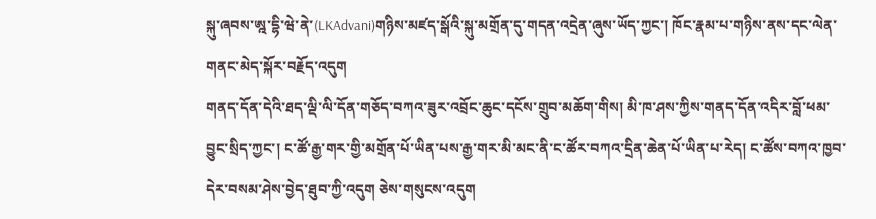སྐུ་ཞབས་ཨྰ་དྷི་ཝེ་ནེ་(LKAdvani)གཉིས་མཛད་སྒོའི་སྐུ་མགྲོན་དུ་གདན་འདྲེན་ཞུས་ཡོད་ཀྱང་། ཁོང་རྣམ་པ་གཉིས་ནས་དང་ལེན་གནང་མེད་སྐོར་བརྗོད་འདུག
གནད་དོན་དེའི་ཐད་ལྡི་ལི་དོན་གཅོད་བཀའ་ཟུར་འབྲོང་ཆུང་དངོས་གྲུབ་མཆོག་གིས། མི་ཁ་ཤས་ཀྱིས་གནད་དོན་འདིར་བློ་ཕམ་བྱུང་སྲིད་ཀྱང་། ང་ཚོ་རྒྱ་གར་གྱི་མགྲོན་པོ་ཡིན་པས་རྒྱ་གར་མི་མང་ནི་ང་ཚོར་བཀའ་དྲིན་ཆེན་པོ་ཡིན་པ་རེད། ང་ཚོས་བཀའ་ཁྱབ་དེར་བསམ་ཤེས་བྱེད་ཐུབ་ཀྱི་འདུག ཅེས་གསུངས་འདུག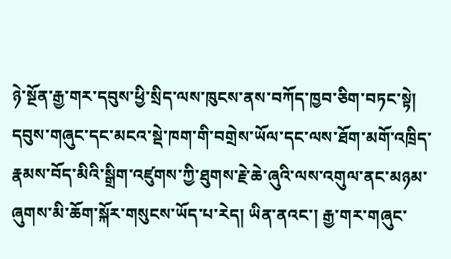ཉེ་སྔོན་རྒྱ་གར་དབུས་ཕྱི་སྲིད་ལས་ཁུངས་ནས་བཀོད་ཁྱབ་ཅིག་བཏང་སྟེ། དབུས་གཞུང་དང་མངའ་སྡེ་ཁག་གི་བགྲེས་ཡོལ་དང་ལས་ཐོག་མགོ་འཁྲིད་རྣམས་བོད་མིའི་སྒྲིག་འཛུགས་ཀྱི་ཐུགས་རྗེ་ཆེ་ཞུའི་ལས་འགུལ་ནང་མཉམ་ཞུགས་མི་ཆོག་སྐོར་གསུངས་ཡོད་པ་རེད། ཡིན་ནའང་། རྒྱ་གར་གཞུང་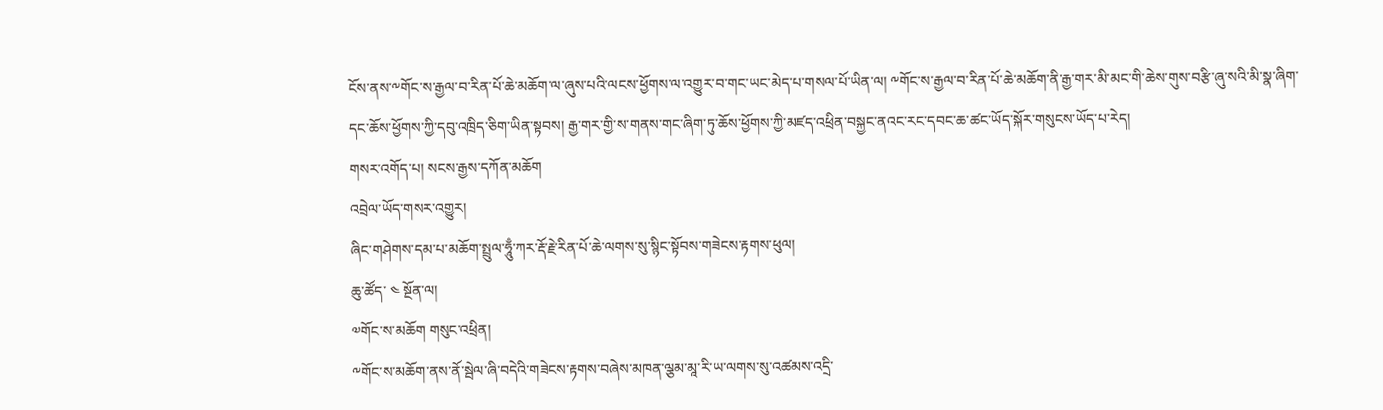ངོས་ནས་༸གོང་ས་རྒྱལ་བ་རིན་པོ་ཆེ་མཆོག་ལ་ཞུས་པའི་ལངས་ཕྱོགས་ལ་འགྱུར་བ་གང་ཡང་མེད་པ་གསལ་པོ་ཡིན་ལ། ༸གོང་ས་རྒྱལ་བ་རིན་པོ་ཆེ་མཆོག་ནི་རྒྱ་གར་མི་མང་གི་ཆེས་གུས་བརྩི་ཞུ་སའི་མི་སྣ་ཞིག་དང་ཆོས་ཕྱོགས་ཀྱི་དབུ་འཁྲིད་ཅིག་ཡིན་སྟབས། རྒྱ་གར་གྱི་ས་གནས་གང་ཞིག་ཏུ་ཆོས་ཕྱོགས་ཀྱི་མཛད་འཕྲིན་བསྐྱང་ནའང་རང་དབང་ཆ་ཚང་ཡོད་སྐོར་གསུངས་ཡོད་པ་རེད།
གསར་འགོད་པ། སངས་རྒྱས་དཀོན་མཆོག
འབྲེལ་ཡོད་གསར་འགྱུར།
ཞིང་གཤེགས་དམ་པ་མཆོག་སྤྲུལ་ཧཱུྃ་ཀར་རྡོ་རྗེ་རིན་པོ་ཆེ་ལགས་སུ་སྙིང་སྟོབས་གཟེངས་རྟགས་ཕུལ།
ཆུ་ཚོད་ ༤ སྔོན་ལ།
༧གོང་ས་མཆོག གསུང་འཕྲིན།
༸གོང་ས་མཆོག་ནས་ནོ་སྦེལ་ཞི་བདེའི་གཟེངས་རྟགས་བཞེས་མཁན་ལྕམ་མཱ་རི་ཡ་ལགས་སུ་འཚམས་འདྲི་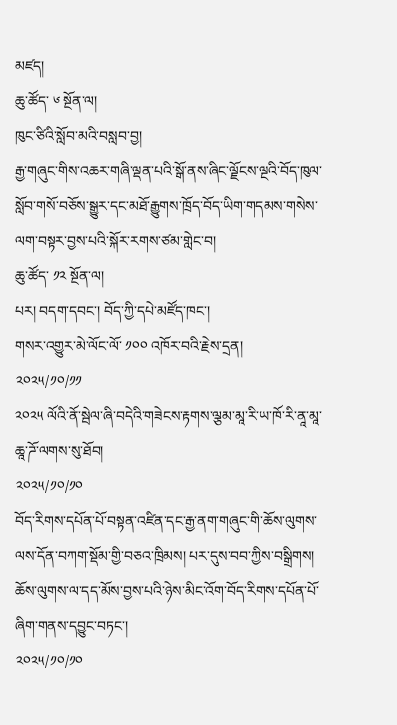མཛད།
ཆུ་ཚོད་ ༦ སྔོན་ལ།
ཁུང་ཙིའི་སློབ་མའི་བསླབ་བྱ།
རྒྱ་གཞུང་གིས་འཆར་གཞི་ལྡན་པའི་སྒོ་ནས་ཞིང་ལྗོངས་ལྔའི་བོད་ཁུལ་སློབ་གསོ་བཅོས་སྒྱུར་དང་མཐོ་རྒྱུགས་ཁྲོད་བོད་ཡིག་གདམས་གསེས་ལག་བསྟར་བྱས་པའི་སྐོར་རགས་ཙམ་གླེང་བ།
ཆུ་ཚོད་ ༡༢ སྔོན་ལ།
པར། བདག་དབང་། བོད་ཀྱི་དཔེ་མཛོད་ཁང་།
གསར་འགྱུར་མེ་ལོང་ལོ་ ༡༠༠ འཁོར་བའི་རྗེས་དྲན།
༢༠༢༥/༡༠/༡༡
༢༠༢༥ ལོའི་ནོ་སྦེལ་ཞི་བདེའི་གཟེངས་རྟགས་ལྕམ་མཱ་རི་ཡ་ཁོ་རི་ནཱ་མཱ་ཆཱ་ཌོ་ལགས་སུ་ཐོབ།
༢༠༢༥/༡༠/༡༠
བོད་རིགས་དཔོན་པོ་བསྟན་འཛིན་དང་རྒྱ་ནག་གཞུང་གི་ཆོས་ལུགས་ལས་དོན་བཀག་སྡོམ་གྱི་བཅའ་ཁྲིམས། པར་དུས་བབ་ཀྱིས་བསྒྲིགས།
ཆོས་ལུགས་ལ་དད་མོས་བྱས་པའི་ཉེས་མིང་འོག་བོད་རིགས་དཔོན་པོ་ཞིག་གནས་དབྱུང་བཏང་།
༢༠༢༥/༡༠/༡༠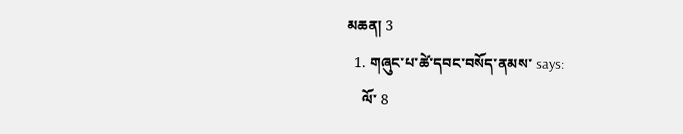མཆན། 3
  1. གཞུང་པ་ཚེ་དབང་བསོད་ནམས་ says:
    ལོ་ 8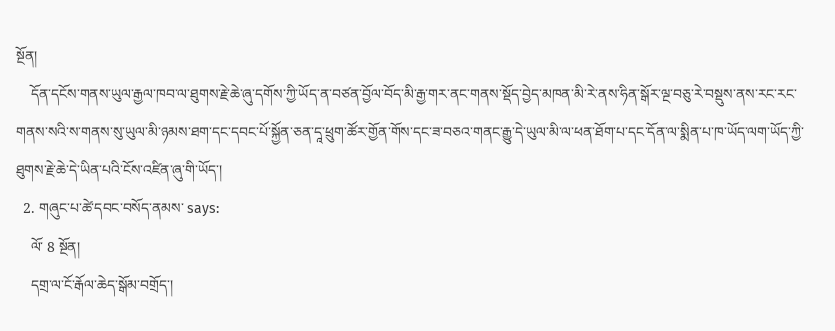སྔོན།
    དོན་དངོས་གནས་ཡུལ་རྒྱལ་ཁབ་ལ་ཐུགས་རྗེ་ཆེ་ཞུ་དགོས་ཀྱི་ཡོད་ན་བཙན་བྱོལ་བོད་མི་རྒྱ་གར་ནང་གནས་སྡོད་བྱེད་མཁན་མི་རེ་ནས་ཧིན་སྒོར་ལྔ་བཅུ་རེ་བསྡུས་ནས་རང་རང་གནས་སའི་ས་གནས་སུ་ཡུལ་མི་ཉམས་ཐག་དང་དབང་པོ་སྐྱོན་ཅན་དཱ་ཕྲུག་ཚོར་གྱོན་གོས་དང་ཟ་བཅའ་གནང་རྒྱུ་དེ་ཡུལ་མི་ལ་ཕན་ཐོག་པ་དང་དོན་ལ་སྨིན་པ་ཁ་ཡོད་ལག་ཡོད་ཀྱི་ཐུགས་རྗེ་ཆེ་དེ་ཡིན་པའི་ངོས་འཛིན་ཞུ་གི་ཡོད་།
  2. གཞུང་པ་ཚེ་དབང་བསོད་ནམས་ says:
    ལོ་ 8 སྔོན།
    དགྲ་ལ་ངོ་རྒོལ་ཆེད་སྒོམ་བགྲོད་།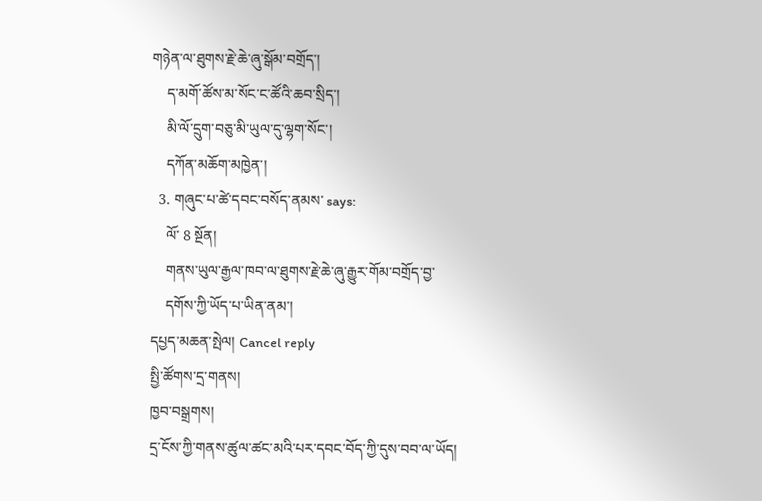གཉེན་ལ་ཐུགས་རྗེ་ཆེ་ཞུ་སྒོམ་བགྲོད་།
    ད་མགོ་ཚོས་མ་སོང་ང་ཚོའི་ཆབ་སྲིད་།
    མི་ལོ་དྲུག་བཅུ་མི་ཡུལ་དུ་ལྷག་སོང་།
    དཀོན་མཆོག་མཁྱེན་།
  3. གཞུང་པ་ཚེ་དབང་བསོད་ནམས་ says:
    ལོ་ 8 སྔོན།
    གནས་ཡུལ་རྒྱལ་ཁབ་ལ་ཐུགས་རྗེ་ཆེ་ཞུ་རྒྱུར་གོམ་བགྲོད་བྱ་
    དགོས་ཀྱི་ཡོད་པ་ཡིན་ནམ་།
དཔྱད་མཆན་སྤེལ། Cancel reply
སྤྱི་ཚོགས་དྲ་གནས།
ཁྱབ་བསྒྲགས།
དྲ་ངོས་ཀྱི་གནས་ཚུལ་ཚང་མའི་པར་དབང་བོད་ཀྱི་དུས་བབ་ལ་ཡོད།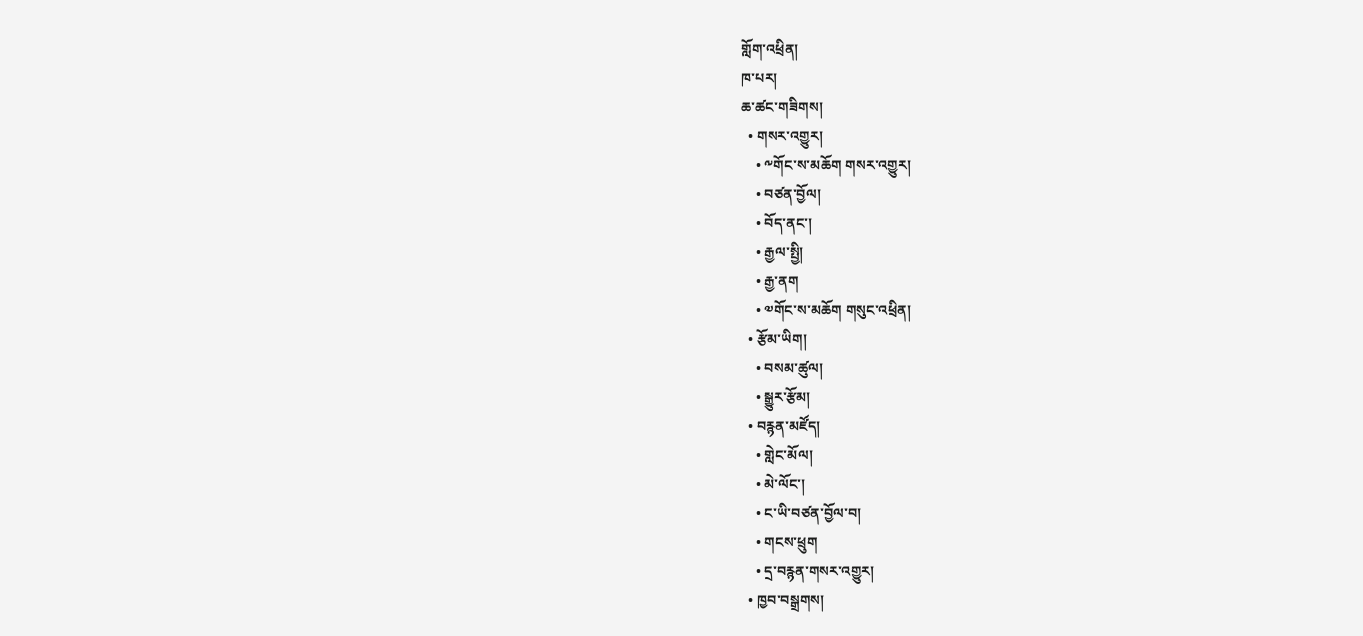གློག་འཕྲིན།
ཁ་པར།
ཆ་ཚང་གཟིགས།
  • གསར་འགྱུར།
    • ༸གོང་ས་མཆོག གསར་འགྱུར།
    • བཙན་བྱོལ།
    • བོད་ནང་།
    • རྒྱལ་སྤྱི།
    • རྒྱ་ནག
    • ༧གོང་ས་མཆོག གསུང་འཕྲིན།
  • རྩོམ་ཡིག།
    • བསམ་ཚུལ།
    • སྒྱུར་རྩོམ།
  • བརྙན་མཛོད།
    • གླེང་མོལ།
    • མེ་ལོང་།
    • ང་ཡི་བཙན་བྱོལ་བ།
    • གངས་ཕྲུག
    • དྲ་བརྙན་གསར་འགྱུར།
  • ཁྱབ་བསྒྲགས།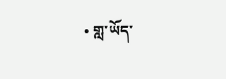• གླ་ཡོད་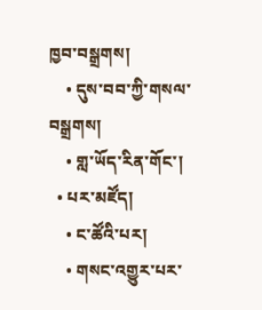ཁྱབ་བསྒྲགས།
    • དུས་བབ་ཀྱི་གསལ་བསྒྲགས།
    • གླ་ཡོད་རིན་གོང་།
  • པར་མཛོད།
    • ང་ཚོའི་པར།
    • གསང་འགྱུར་པར་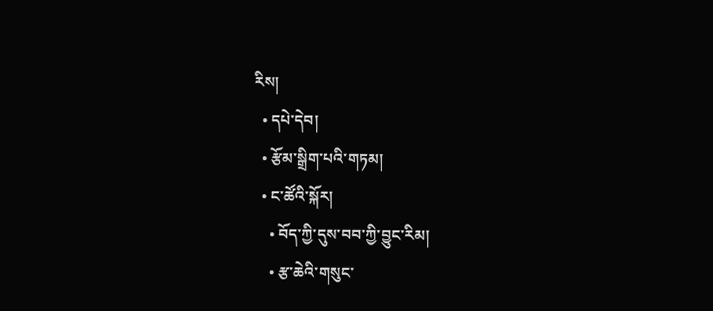རིས།
  • དཔེ་དེབ།
  • རྩོམ་སྒྲིག་པའི་གཏམ།
  • ང་ཚོའི་སྐོར།
    • བོད་ཀྱི་དུས་བབ་ཀྱི་བྱུང་རིམ།
    • རྩ་ཆེའི་གསུང་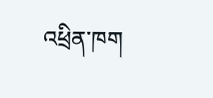འཕྲིན་ཁག